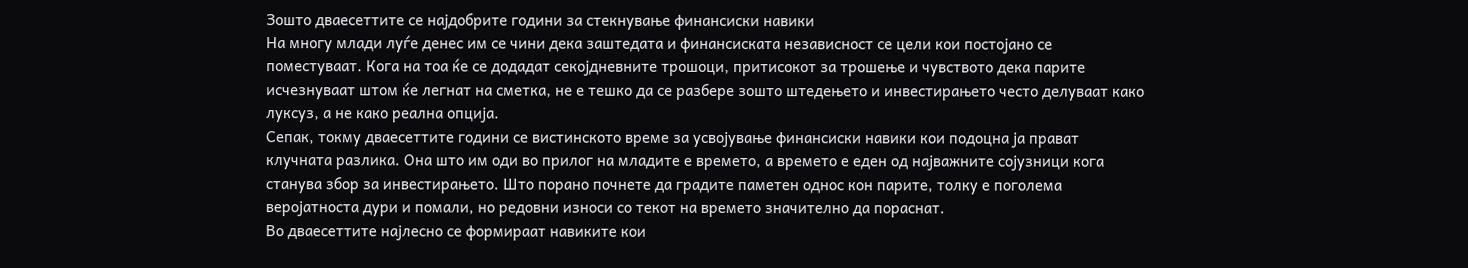Зошто дваесеттите се најдобрите години за стекнување финансиски навики
На многу млади луѓе денес им се чини дека заштедата и финансиската независност се цели кои постојано се поместуваат. Кога на тоа ќе се додадат секојдневните трошоци, притисокот за трошење и чувството дека парите исчезнуваат штом ќе легнат на сметка, не е тешко да се разбере зошто штедењето и инвестирањето често делуваат како луксуз, а не како реална опција.
Сепак, токму дваесеттите години се вистинското време за усвојување финансиски навики кои подоцна ја прават клучната разлика. Она што им оди во прилог на младите е времето, а времето е еден од најважните сојузници кога станува збор за инвестирањето. Што порано почнете да градите паметен однос кон парите, толку е поголема веројатноста дури и помали, но редовни износи со текот на времето значително да пораснат.
Во дваесеттите најлесно се формираат навиките кои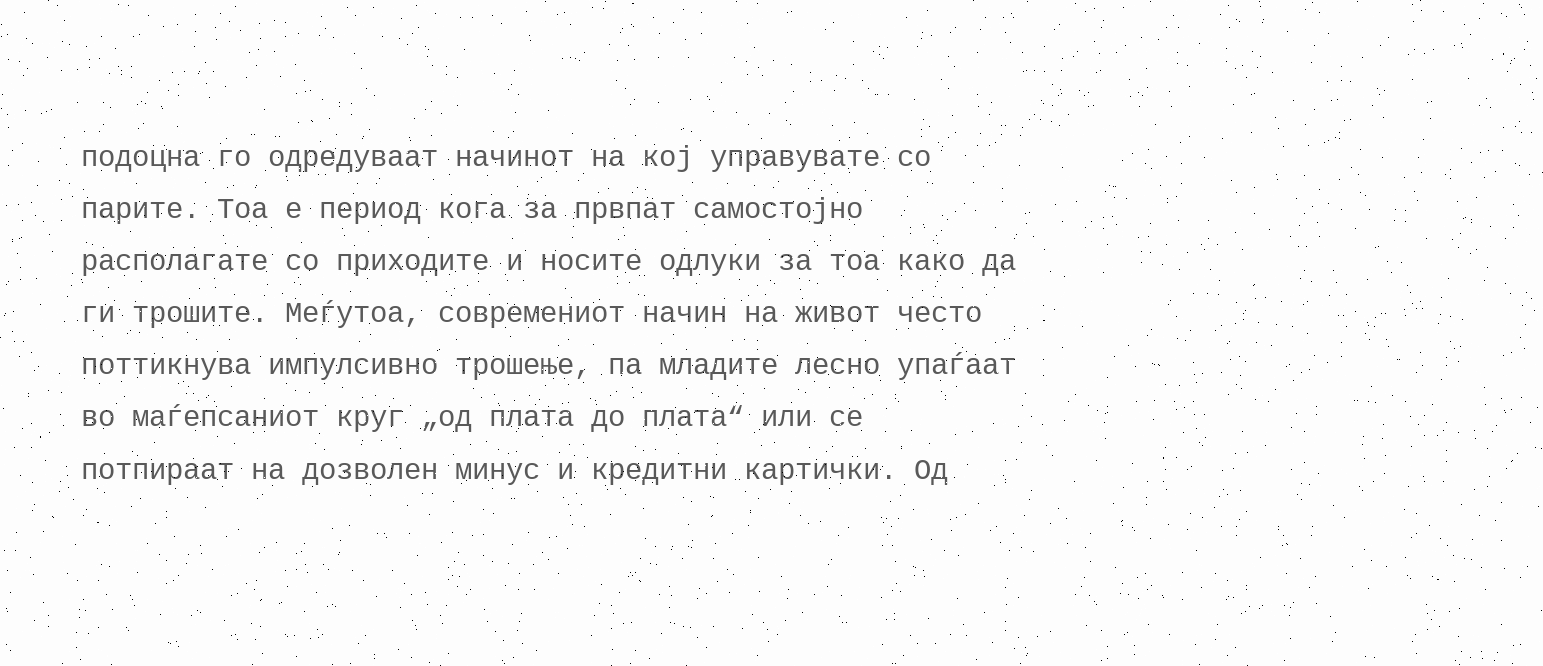подоцна го одредуваат начинот на кој управувате со парите. Тоа е период кога за првпат самостојно располагате со приходите и носите одлуки за тоа како да ги трошите. Меѓутоа, современиот начин на живот често поттикнува импулсивно трошење, па младите лесно упаѓаат во маѓепсаниот круг „од плата до плата“ или се потпираат на дозволен минус и кредитни картички. Од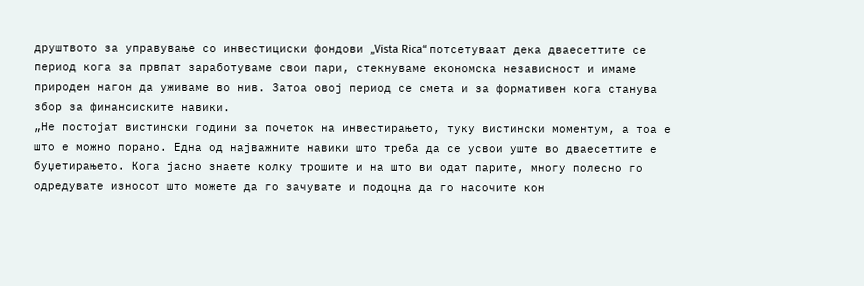друштвото за управување со инвестициски фондови „Vista Rica“ потсетуваат дека дваесеттите се период кога за првпат заработуваме свои пари, стекнуваме економска независност и имаме природен нагон да уживаме во нив. Затоа овој период се смета и за формативен кога станува збор за финансиските навики.
„Не постојат вистински години за почеток на инвестирањето, туку вистински моментум, а тоа е што е можно порано. Една од најважните навики што треба да се усвои уште во дваесеттите е буџетирањето. Кога јасно знаете колку трошите и на што ви одат парите, многу полесно го одредувате износот што можете да го зачувате и подоцна да го насочите кон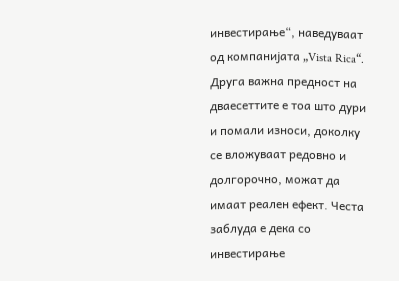инвестирање“, наведуваат од компанијата „Vista Rica“.
Друга важна предност на дваесеттите е тоа што дури и помали износи, доколку се вложуваат редовно и долгорочно, можат да имаат реален ефект. Честа заблуда е дека со инвестирање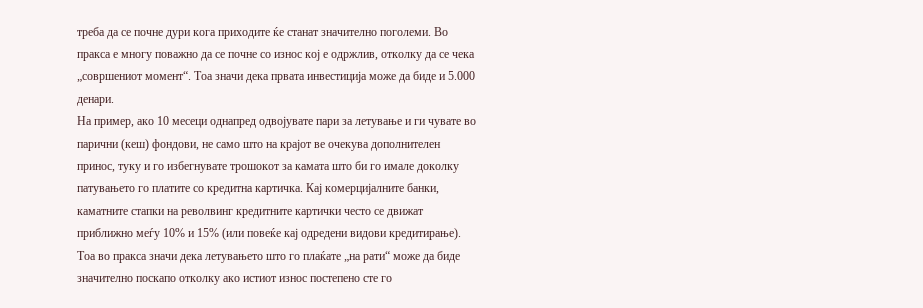треба да се почне дури кога приходите ќе станат значително поголеми. Во пракса е многу поважно да се почне со износ кој е одржлив, отколку да се чека „совршениот момент“. Тоа значи дека првата инвестиција може да биде и 5.000 денари.
На пример, ако 10 месеци однапред одвојувате пари за летување и ги чувате во парични (кеш) фондови, не само што на крајот ве очекува дополнителен принос, туку и го избегнувате трошокот за камата што би го имале доколку патувањето го платите со кредитна картичка. Кај комерцијалните банки, каматните стапки на револвинг кредитните картички често се движат приближно меѓу 10% и 15% (или повеќе кај одредени видови кредитирање). Тоа во пракса значи дека летувањето што го плаќате „на рати“ може да биде значително поскапо отколку ако истиот износ постепено сте го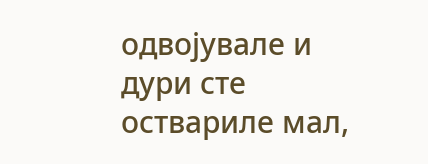одвојувале и дури сте оствариле мал,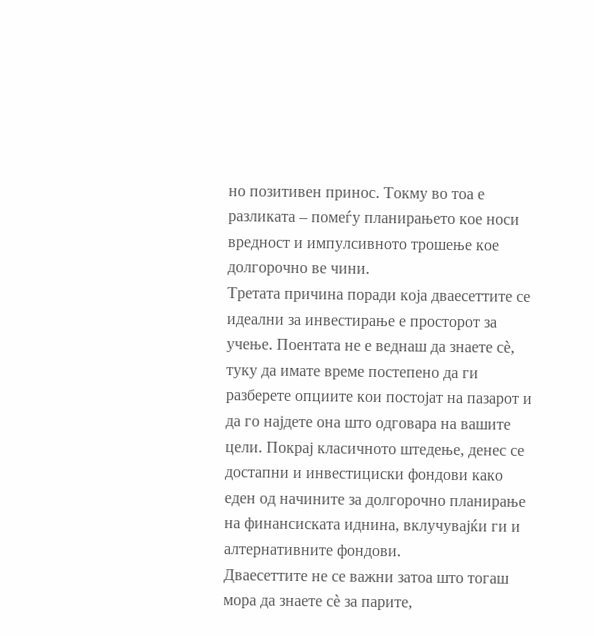но позитивен принос. Токму во тоа е разликата – помеѓу планирањето кое носи вредност и импулсивното трошење кое долгорочно ве чини.
Третата причина поради која дваесеттите се идеални за инвестирање е просторот за учење. Поентата не е веднаш да знаете сè, туку да имате време постепено да ги разберете опциите кои постојат на пазарот и да го најдете она што одговара на вашите цели. Покрај класичното штедење, денес се достапни и инвестициски фондови како еден од начините за долгорочно планирање на финансиската иднина, вклучувајќи ги и алтернативните фондови.
Дваесеттите не се важни затоа што тогаш мора да знаете сè за парите,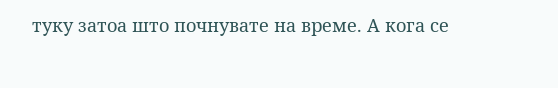туку затоа што почнувате на време. А кога се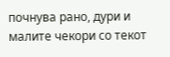почнува рано, дури и малите чекори со текот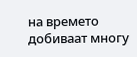на времето добиваат многу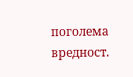поголема вредност.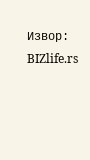Извор: BIZlife.rs